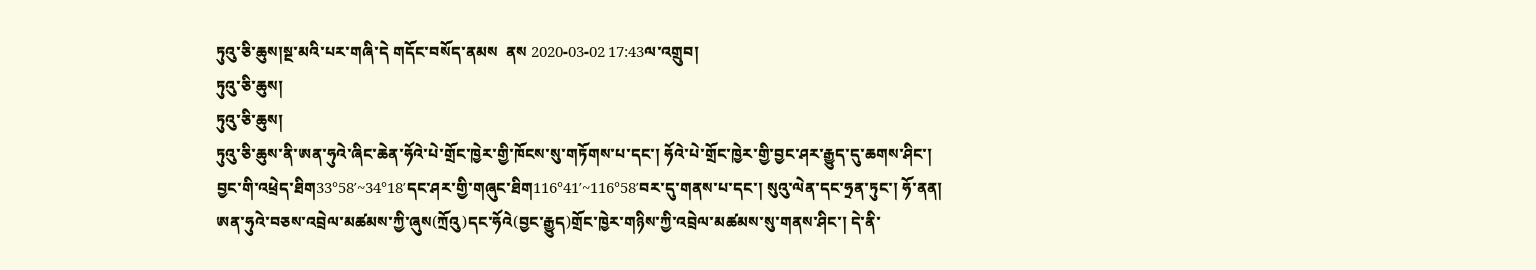ཏུའུ་ཅི་ཆུས།སྔ་མའི་པར་གཞི་དེ གདོང་བསོད་ནམས  ནས 2020-03-02 17:43ལ་འགྲུབ།
ཏུའུ་ཅི་ཆུས།
ཏུའུ་ཅི་ཆུས།
ཏུའུ་ཅི་ཆུས་ནི་ཨན་ཧུའེ་ཞིང་ཆེན་ཧོའེ་པེ་གྲོང་ཁྱེར་གྱི་ཁོངས་སུ་གཏོགས་པ་དང་། ཧོའེ་པེ་གྲོང་ཁྱེར་གྱི་བྱང་ཤར་རྒྱུད་དུ་ཆགས་ཤིང་། བྱང་གི་འཕྲེད་ཐིག33°58′~34°18′དང་ཤར་གྱི་གཞུང་ཐིག116°41′~116°58′བར་དུ་གནས་པ་དང་། སུའུ་ལེན་དང་ཧྲན་ཏུང་། ཧོ་ནན། ཨན་ཧུའེ་བཅས་འབྲེལ་མཚམས་ཀྱི་ཞུས(ཀྲོའུ)དང་ཧོའེ(བྱང་རྒྱུད)གྲོང་ཁྱེར་གཉིས་ཀྱི་འབྲེལ་མཚམས་སུ་གནས་ཤིང་། དེ་ནི་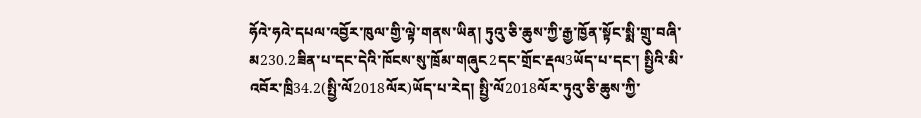ཧོའེ་ཧའེ་དཔལ་འབྱོར་ཁུལ་གྱི་ལྟེ་གནས་ཡིན། ཏུའུ་ཅི་ཆུས་ཀྱི་རྒྱ་ཁྱོན་སྟོང་སྨི་གྲུ་བཞི་མ230.2ཟིན་པ་དང་དེའི་ཁོངས་སུ་ཁྲོམ་གཞུང2དང་གྲོང་རྡལ3ཡོད་པ་དང་། སྤྱིའི་མི་འབོར་ཁྲི34.2(སྤྱི་ལོ2018ལོར)ཡོད་པ་རེད། སྤྱི་ལོ2018ལོར་ཏུའུ་ཅི་ཆུས་ཀྱི་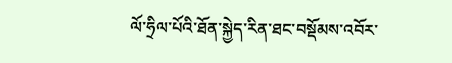ལོ་ཧྲིལ་པོའི་ཐོན་སྐྱེད་རིན་ཐང་བསྡོམས་འབོར་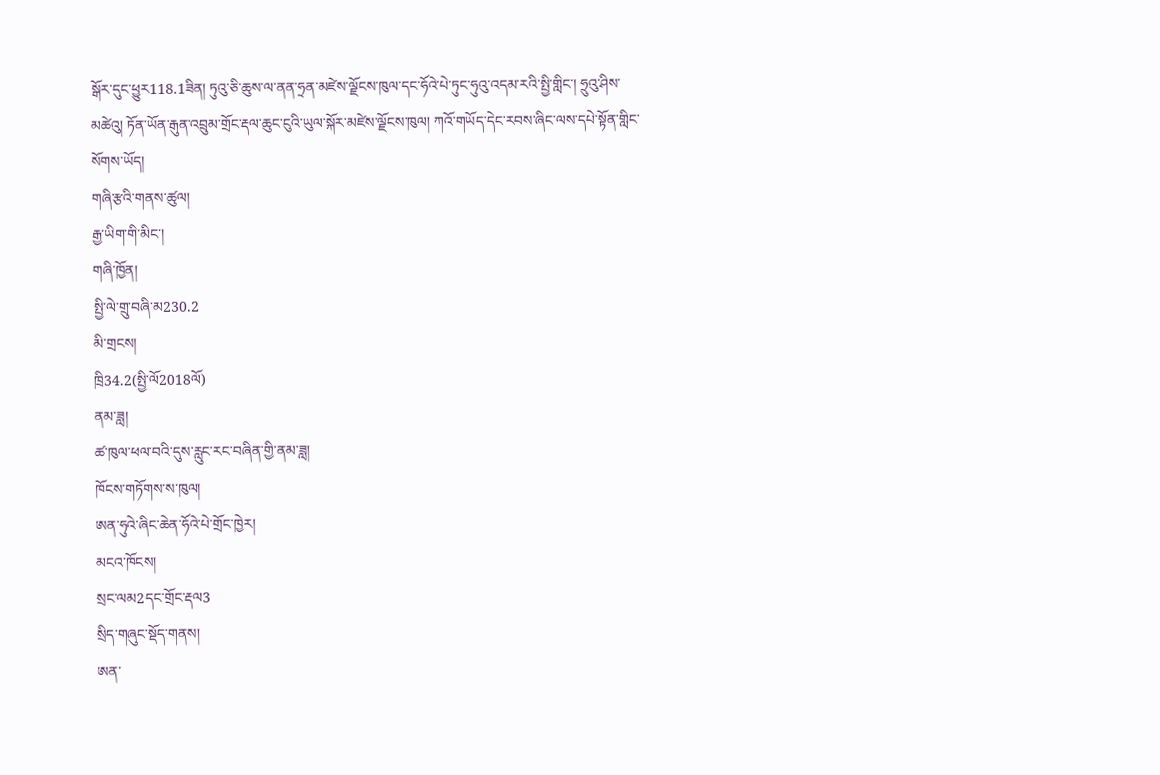སྒོར་དུང་ཕྱུར118.1ཟིན། ཏུའུ་ཅི་ཆུས་ལ་ནན་ཧྲན་མཛེས་ལྗོངས་ཁུལ་དང་ཧོའེ་པེ་ཏུང་ཧུའུ་འདམ་རའི་སྤྱི་གླིང་། ཧྲུའུ་ཤིས་མཚེའུ། ཏོན་ཡོན་རྒུན་འབྲུམ་གྲོང་རྡལ་ཆུང་ངུའི་ཡུལ་སྐོར་མཛེས་ལྗོངས་ཁུལ། ཀའོ་གཡོད་དེང་རབས་ཞིང་ལས་དཔེ་སྟོན་གླིང་སོགས་ཡོད།
གཞི་རྩའི་གནས་ཚུལ།
རྒྱ་ཡིག་གི་མིང་།
གཞི་ཁྱོན།
སྤྱི་ལེ་གྲུ་བཞི་མ230.2
མི་གྲངས།
ཁྲི34.2(སྤྱི་ལོ2018ལོ)
ནམ་ཟླ།
ཚ་ཁུལ་ཕལ་བའི་དུས་རླུང་རང་བཞིན་གྱི་ནམ་ཟླ།
ཁོངས་གཏོགས་ས་ཁུལ།
ཨན་ཧུའེ་ཞིང་ཆེན་ཧོའེ་པེ་གྲོང་ཁྱེར།
མངའ་ཁོངས།
སྲང་ལམ2དང་གྲོང་རྡལ3
སྲིད་གཞུང་སྡོད་གནས།
ཨན་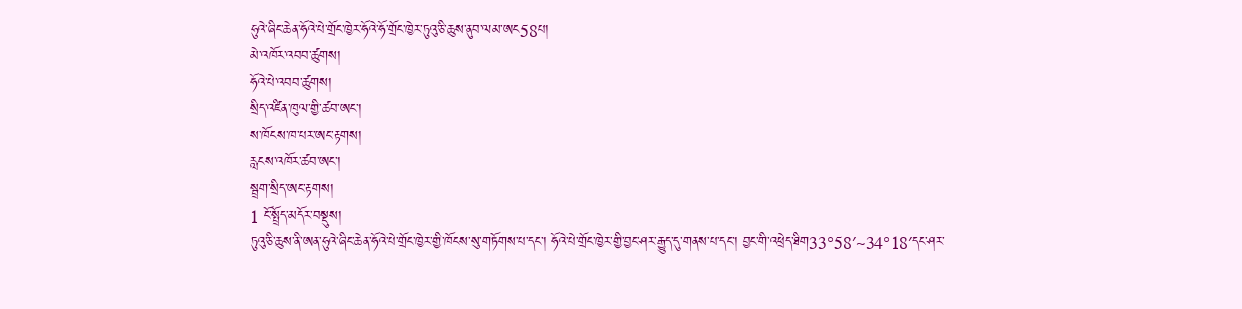ཧུའེ་ཞིང་ཆེན་ཧོའེ་པེ་གྲོང་ཁྱེར་ཧོའེ་ཧོ་གྲོང་ཁྱེར་ཏུའུ་ཅི་ཆུས་ནུབ་ལམ་ཨང58པ།
མེ་འཁོར་འབབ་ཚུགས།
ཧོའེ་པེ་འབབ་ཚུགས།
སྲིད་འཛིན་ཁུལ་གྱི་ཚབ་ཨང་།
ས་ཁོངས་ཁ་པར་ཨང་རྟགས།
རླངས་འཁོར་ཚབ་ཨང་།
སྦྲག་སྲིད་ཨང་རྟགས།
1 ངོ་སྤྲོད་མདོར་བསྡུས།
ཏུའུ་ཅི་ཆུས་ནི་ཨན་ཧུའེ་ཞིང་ཆེན་ཧོའེ་པེ་གྲོང་ཁྱེར་གྱི་ཁོངས་སུ་གཏོགས་པ་དང་། ཧོའེ་པེ་གྲོང་ཁྱེར་གྱི་བྱང་ཤར་རྒྱུད་དུ་གནས་པ་དང་། བྱང་གི་འཕྲེད་ཐིག33°58′~34°18′དང་ཤར་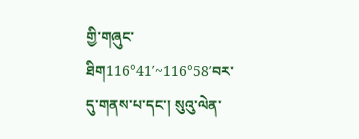གྱི་གཞུང་ཐིག116°41′~116°58′བར་དུ་གནས་པ་དང་། སུའུ་ལེན་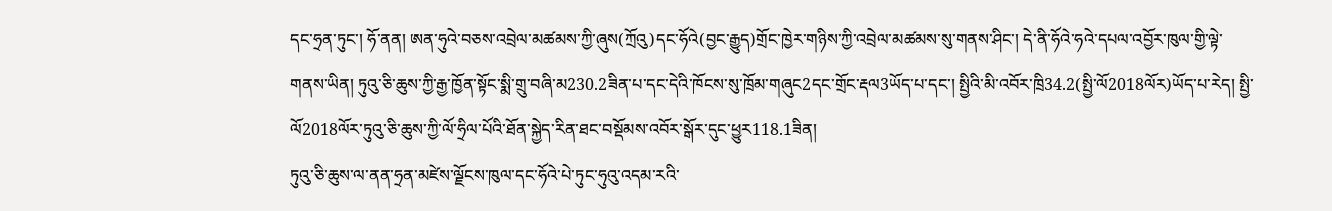དང་ཧྲན་ཏུང་། ཧོ་ནན། ཨན་ཧུའེ་བཅས་འབྲེལ་མཚམས་ཀྱི་ཞུས(ཀྲོའུ)དང་ཧོའེ(བྱང་རྒྱུད)གྲོང་ཁྱེར་གཉིས་ཀྱི་འབྲེལ་མཚམས་སུ་གནས་ཤིང་། དེ་ནི་ཧོའེ་ཧའེ་དཔལ་འབྱོར་ཁུལ་གྱི་ལྟེ་གནས་ཡིན། ཏུའུ་ཅི་ཆུས་ཀྱི་རྒྱ་ཁྱོན་སྟོང་སྨི་གྲུ་བཞི་མ230.2ཟིན་པ་དང་དེའི་ཁོངས་སུ་ཁྲོམ་གཞུང2དང་གྲོང་རྡལ3ཡོད་པ་དང་། སྤྱིའི་མི་འབོར་ཁྲི34.2(སྤྱི་ལོ2018ལོར)ཡོད་པ་རེད། སྤྱི་ལོ2018ལོར་ཏུའུ་ཅི་ཆུས་ཀྱི་ལོ་ཧྲིལ་པོའི་ཐོན་སྐྱེད་རིན་ཐང་བསྡོམས་འབོར་སྒོར་དུང་ཕྱུར118.1ཟིན།
ཏུའུ་ཅི་ཆུས་ལ་ནན་ཧྲན་མཛེས་ལྗོངས་ཁུལ་དང་ཧོའེ་པེ་ཏུང་ཧུའུ་འདམ་རའི་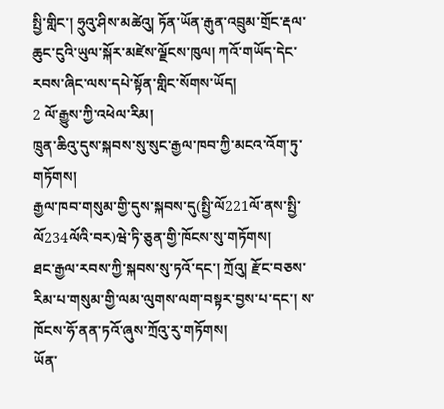སྤྱི་གླིང་། ཧྲུའུ་ཤིས་མཚེའུ། ཏོན་ཡོན་རྒུན་འབྲུམ་གྲོང་རྡལ་ཆུང་ངུའི་ཡུལ་སྐོར་མཛེས་ལྗོངས་ཁུལ། ཀའོ་གཡོད་དེང་རབས་ཞིང་ལས་དཔེ་སྟོན་གླིང་སོགས་ཡོད།
2 ལོ་རྒྱུས་ཀྱི་འཕེལ་རིམ།
ཁྲུན་ཆིའུ་དུས་སྐབས་སུ་སུང་རྒྱལ་ཁབ་ཀྱི་མངའ་འོག་ཏུ་གཏོགས།
རྒྱལ་ཁབ་གསུམ་གྱི་དུས་སྐབས་དུ(སྤྱི་ལོ221ལོ་ནས་སྤྱི་ལོ234ལོའི་བར)ཝེ་ཏི་ཅུན་གྱི་ཁོངས་སུ་གཏོགས།
ཐང་རྒྱལ་རབས་ཀྱི་སྐབས་སུ་ཏའོ་དང་། ཀྲོའུ། རྫོང་བཅས་རིམ་པ་གསུམ་གྱི་ལམ་ལུགས་ལག་བསྟར་བྱས་པ་དང་། ས་ཁོངས་ཧོ་ནན་ཏའོ་ཞུས་ཀྲོའུ་རུ་གཏོགས།
ཡོན་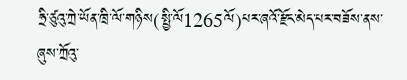ཧྲི་ཙུའུ་ཀྲེ་ཡོན་ཁྲི་ལོ་གཉིས(སྤྱི་ལོ1265ལོ)པར་ཞའོ་རྫོང་མེད་པར་བཟོས་ནས་ཞུས་ཀྲོའུ་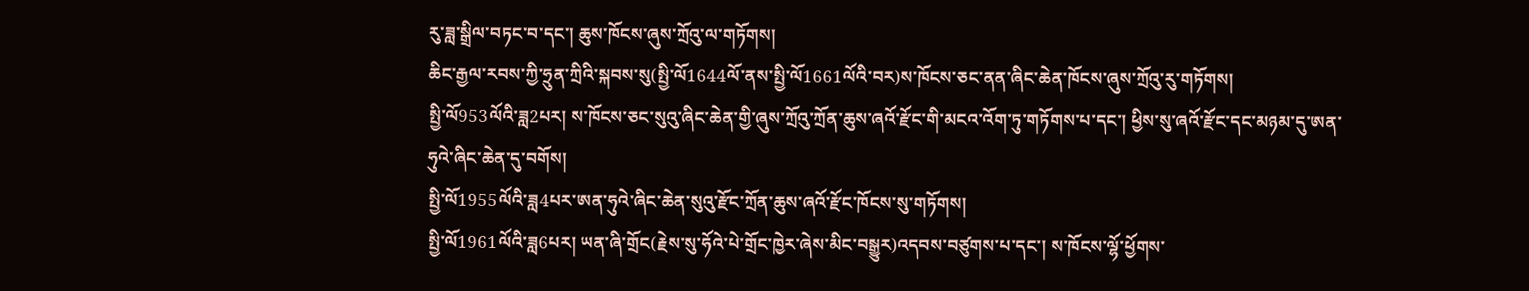རུ་ཟླ་སྒྲིལ་བཏང་བ་དང་། ཆུས་ཁོངས་ཞུས་ཀྲོའུ་ལ་གཏོགས།
ཆིང་རྒྱལ་རབས་ཀྱི་ཧྲུན་ཀྲིའི་སྐབས་སུ(སྤྱི་ལོ1644ལོ་ནས་སྤྱི་ལོ1661ལོའི་བར)ས་ཁོངས་ཅང་ནན་ཞིང་ཆེན་ཁོངས་ཞུས་ཀྲོའུ་རུ་གཏོགས།
སྤྱི་ལོ953ལོའི་ཟླ2པར། ས་ཁོངས་ཅང་སུའུ་ཞིང་ཆེན་གྱི་ཞུས་ཀྲོའུ་ཀྲོན་ཆུས་ཞའོ་རྫོང་གི་མངའ་འོག་ཏུ་གཏོགས་པ་དང་། ཕྱིས་སུ་ཞའོ་རྫོང་དང་མཉམ་དུ་ཨན་ཧུའེ་ཞིང་ཆེན་དུ་བགོས།
སྤྱི་ལོ1955ལོའི་ཟླ4པར་ཨན་ཧུའེ་ཞིང་ཆེན་སུའུ་རྫོང་ཀྲོན་ཆུས་ཞའོ་རྫོང་ཁོངས་སུ་གཏོགས།
སྤྱི་ལོ1961ལོའི་ཟླ6པར། ཡན་ཞི་གྲོང(རྗེས་སུ་ཧོའེ་པེ་གྲོང་ཁྱེར་ཞེས་མིང་བསྒྱུར)འདབས་བཙུགས་པ་དང་། ས་ཁོངས་ལྷོ་ཕྱོགས་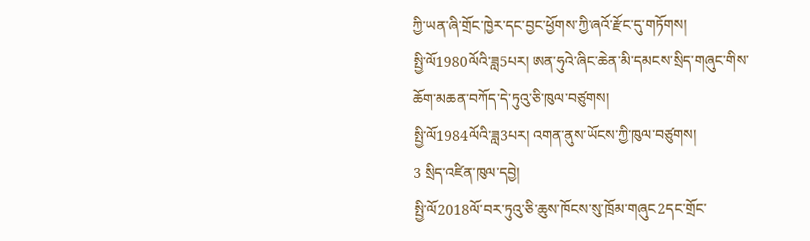ཀྱི་ཡན་ཞི་གྲོང་ཁྱེར་དང་བྱང་ཕྱོགས་ཀྱི་ཞའོ་རྫོང་དུ་གཏོགས།
སྤྱི་ལོ1980ལོའི་ཟླ5པར། ཨན་ཧུའེ་ཞིང་ཆེན་མི་དམངས་སྲིད་གཞུང་གིས་ཆོག་མཆན་བཀོད་དེ་ཏུའུ་ཅི་ཁུལ་བཙུགས།
སྤྱི་ལོ1984ལོའི་ཟླ3པར། འགན་ནུས་ཡོངས་ཀྱི་ཁུལ་བཙུགས།
3 སྲིད་འཛིན་ཁུལ་དབྱེ།
སྤྱི་ལོ2018ལོ་བར་ཏུའུ་ཅི་ཆུས་ཁོངས་སུ་ཁྲོམ་གཞུང2དང་གྲོང་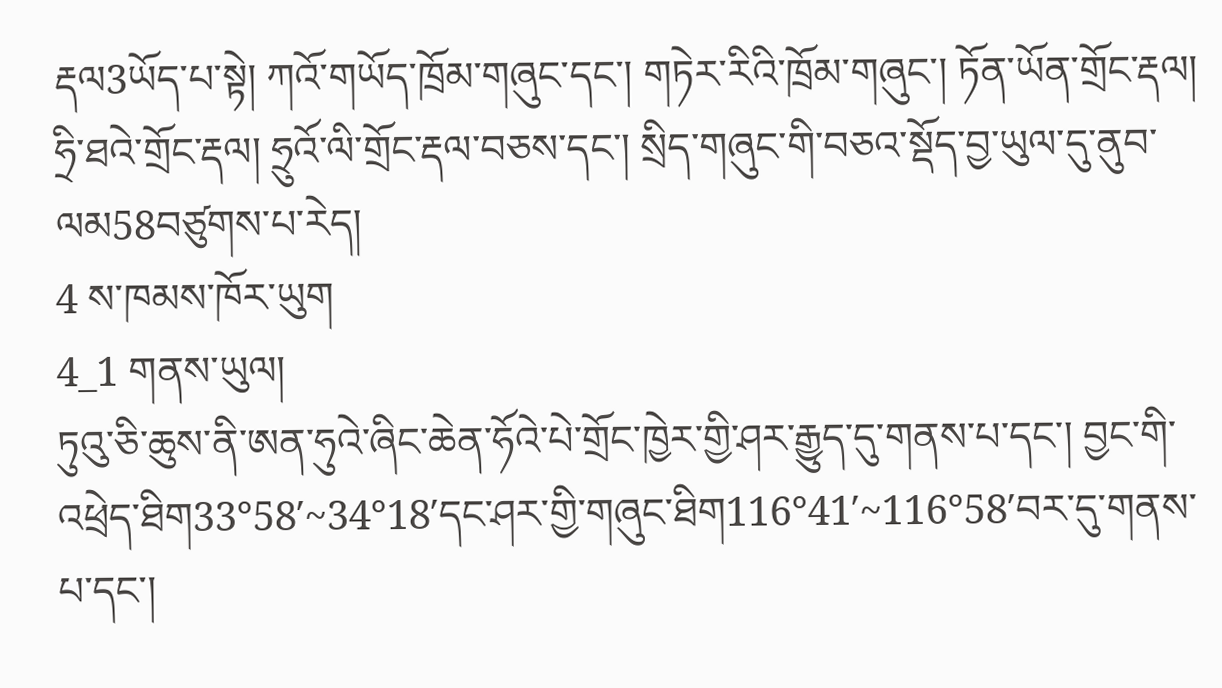རྡལ3ཡོད་པ་སྟེ། ཀའོ་གཡོད་ཁྲོམ་གཞུང་དང་། གཏེར་རིའི་ཁྲོམ་གཞུང་། ཏོན་ཡོན་གྲོང་རྡལ། ཧྲི་ཐའེ་གྲོང་རྡལ། ཧྲུའོ་ལི་གྲོང་རྡལ་བཅས་དང་། སྲིད་གཞུང་གི་བཅའ་སྡོད་བྱ་ཡུལ་དུ་ནུབ་ལམ58བཙུགས་པ་རེད།
4 ས་ཁམས་ཁོར་ཡུག
4_1 གནས་ཡུལ།
ཏུའུ་ཅི་ཆུས་ནི་ཨན་ཧུའེ་ཞིང་ཆེན་ཧོའེ་པེ་གྲོང་ཁྱེར་གྱི་ཤར་རྒྱུད་དུ་གནས་པ་དང་། བྱང་གི་འཕྲེད་ཐིག33°58′~34°18′དང་ཤར་གྱི་གཞུང་ཐིག116°41′~116°58′བར་དུ་གནས་པ་དང་།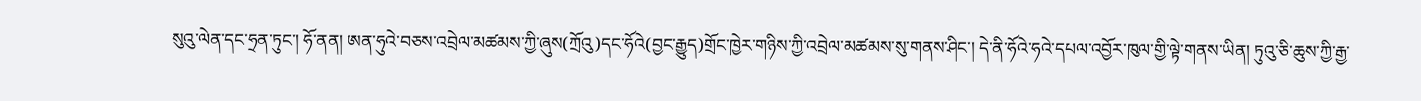སུའུ་ལེན་དང་ཧྲན་ཏུང་། ཧོ་ནན། ཨན་ཧུའེ་བཅས་འབྲེལ་མཚམས་ཀྱི་ཞུས(ཀྲོའུ)དང་ཧོའེ(བྱང་རྒྱུད)གྲོང་ཁྱེར་གཉིས་ཀྱི་འབྲེལ་མཚམས་སུ་གནས་ཤིང་། དེ་ནི་ཧོའེ་ཧའེ་དཔལ་འབྱོར་ཁུལ་གྱི་ལྟེ་གནས་ཡིན། ཏུའུ་ཅི་ཆུས་ཀྱི་རྒྱ་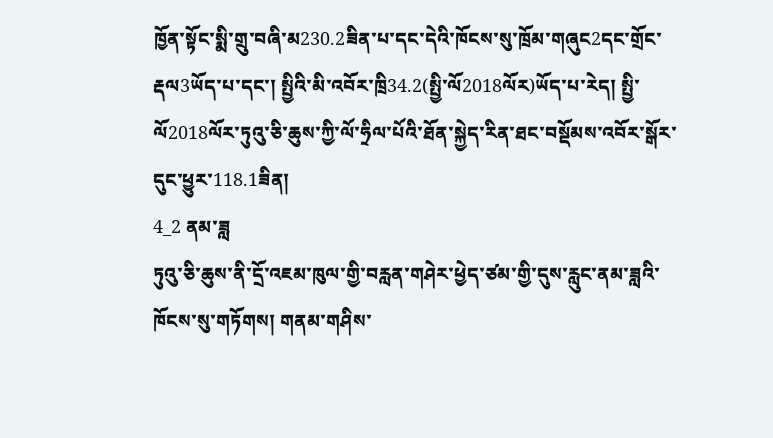ཁྱོན་སྟོང་སྨི་གྲུ་བཞི་མ230.2ཟིན་པ་དང་དེའི་ཁོངས་སུ་ཁྲོམ་གཞུང2དང་གྲོང་རྡལ3ཡོད་པ་དང་། སྤྱིའི་མི་འབོར་ཁྲི34.2(སྤྱི་ལོ2018ལོར)ཡོད་པ་རེད། སྤྱི་ལོ2018ལོར་ཏུའུ་ཅི་ཆུས་ཀྱི་ལོ་ཧྲིལ་པོའི་ཐོན་སྐྱེད་རིན་ཐང་བསྡོམས་འབོར་སྒོར་དུང་ཕྱུར་118.1ཟིན།
4_2 ནམ་ཟླ
ཏུའུ་ཅི་ཆུས་ནི་དྲོ་འཇམ་ཁུལ་གྱི་བརླན་གཤེར་ཕྱེད་ཙམ་གྱི་དུས་རླུང་ནམ་ཟླའི་ཁོངས་སུ་གཏོགས། གནམ་གཤིས་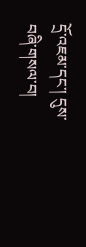དྲོ་འཇམ་དང་། དུས་བཞི་གསལ་བ།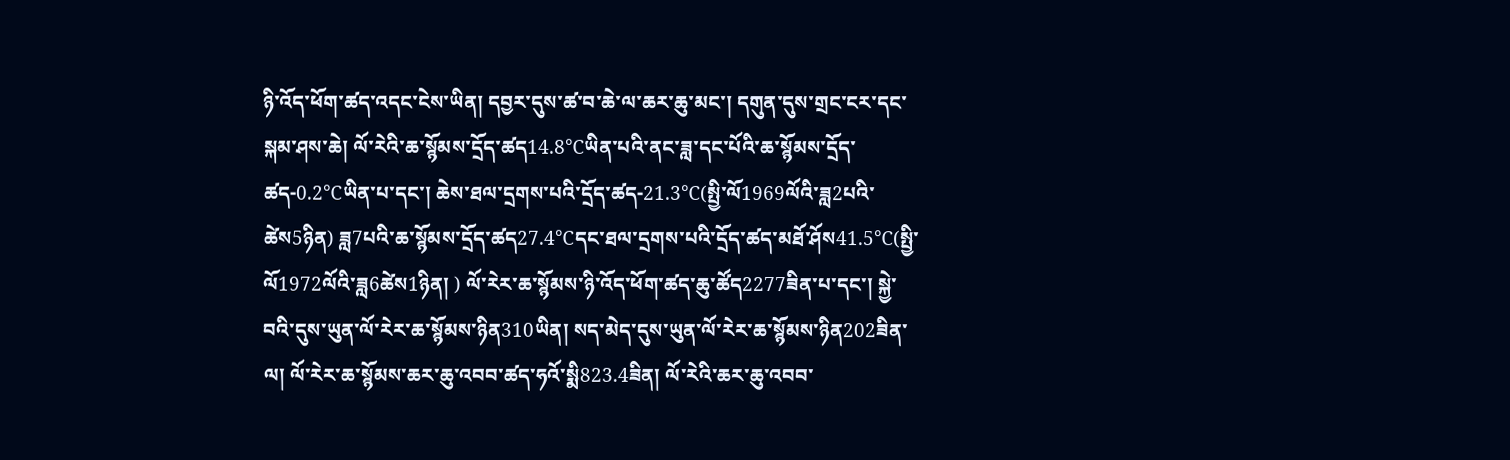ཉི་འོད་ཕོག་ཚད་འདང་ངེས་ཡིན། དབྱར་དུས་ཚ་བ་ཆེ་ལ་ཆར་ཆུ་མང་། དགུན་དུས་གྲང་ངར་དང་སྐམ་ཤས་ཆེ། ལོ་རེའི་ཆ་སྙོམས་དྲོད་ཚད14.8℃ཡིན་པའི་ནང་ཟླ་དང་པོའི་ཆ་སྙོམས་དྲོད་ཚད-0.2℃ཡིན་པ་དང་། ཆེས་ཐལ་དྲགས་པའི་དྲོད་ཚད-21.3℃(སྤྱི་ལོ1969ལོའི་ཟླ2པའི་ཚེས5ཉིན) ཟླ7པའི་ཆ་སྙོམས་དྲོད་ཚད27.4℃དང་ཐལ་དྲགས་པའི་དྲོད་ཚད་མཐོ་ཤོས41.5℃(སྤྱི་ལོ1972ལོའི་ཟླ6ཚེས1ཉིན། ) ལོ་རེར་ཆ་སྙོམས་ཉི་འོད་ཕོག་ཚད་ཆུ་ཚོད2277ཟིན་པ་དང་། སྐྱེ་བའི་དུས་ཡུན་ལོ་རེར་ཆ་སྙོམས་ཉིན310ཡིན། སད་མེད་དུས་ཡུན་ལོ་རེར་ཆ་སྙོམས་ཉིན202ཟིན་ལ། ལོ་རེར་ཆ་སྙོམས་ཆར་ཆུ་འབབ་ཚད་ཧའོ་སྨི823.4ཟིན། ལོ་རེའི་ཆར་ཆུ་འབབ་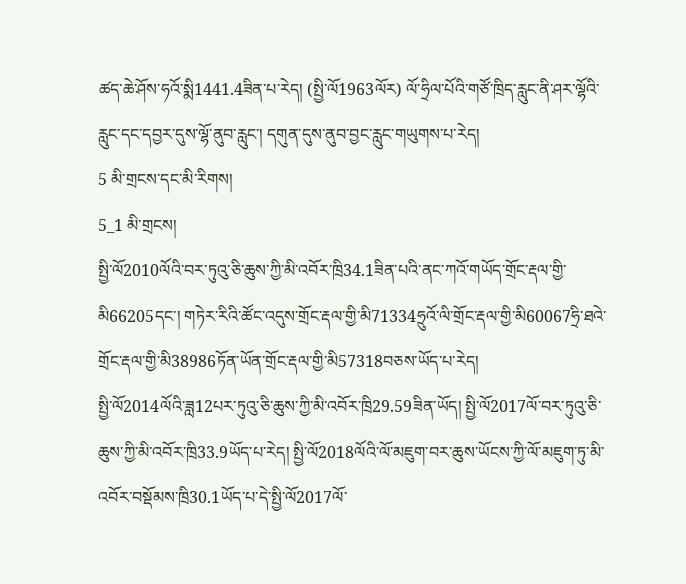ཚད་ཆེ་ཤོས་ཧའོ་སྨི1441.4ཟིན་པ་རེད། (སྤྱི་ལོ1963ལོར) ལོ་ཧྲིལ་པོའི་གཙོ་ཁྲིད་རླུང་ནི་ཤར་ལྷོའི་རླུང་དང་དབྱར་དུས་ལྷོ་ནུབ་རླུང་། དགུན་དུས་ནུབ་བྱང་རླུང་གཡུགས་པ་རེད།
5 མི་གྲངས་དང་མི་རིགས།
5_1 མི་གྲངས།
སྤྱི་ལོ2010ལོའི་བར་ཏུའུ་ཅི་ཆུས་ཀྱི་མི་འབོར་ཁྲི34.1ཟིན་པའི་ནང་ཀའོ་གཡོད་གྲོང་རྡལ་གྱི་མི66205དང་། གཏེར་རིའི་ཚོང་འདུས་གྲོང་རྡལ་གྱི་མི71334ཧྲུའོ་ལི་གྲོང་རྡལ་གྱི་མི60067ཧྲི་ཐའེ་གྲོང་རྡལ་གྱི་མི38986ཏོན་ཡོན་གྲོང་རྡལ་གྱི་མི57318བཅས་ཡོད་པ་རེད།
སྤྱི་ལོ2014ལོའི་ཟླ12པར་ཏུའུ་ཅི་ཆུས་ཀྱི་མི་འབོར་ཁྲི29.59ཟིན་ཡོད། སྤྱི་ལོ2017ལོ་བར་ཏུའུ་ཅི་ཆུས་ཀྱི་མི་འབོར་ཁྲི33.9ཡོད་པ་རེད། སྤྱི་ལོ2018ལོའི་ལོ་མཇུག་བར་ཆུས་ཡོངས་ཀྱི་ལོ་མཇུག་ཏུ་མི་འབོར་བསྡོམས་ཁྲི30.1ཡོད་པ་དེ་སྤྱི་ལོ2017ལོ་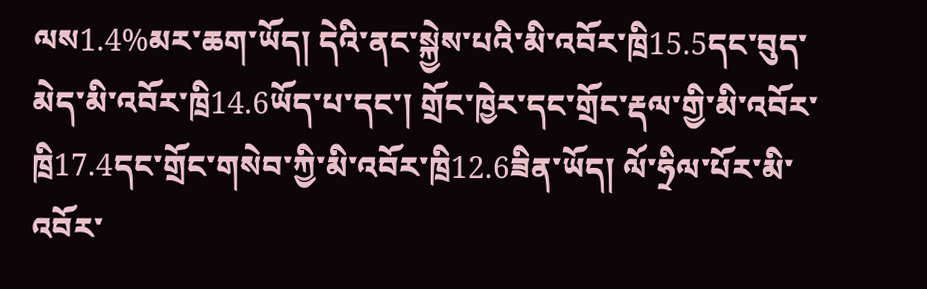ལས1.4%མར་ཆག་ཡོད། དེའི་ནང་སྐྱེས་པའི་མི་འབོར་ཁྲི15.5དང་བུད་མེད་མི་འབོར་ཁྲི14.6ཡོད་པ་དང་། གྲོང་ཁྱེར་དང་གྲོང་རྡལ་གྱི་མི་འབོར་ཁྲི17.4དང་གྲོང་གསེབ་ཀྱི་མི་འབོར་ཁྲི12.6ཟིན་ཡོད། ལོ་ཧྲིལ་པོར་མི་འབོར་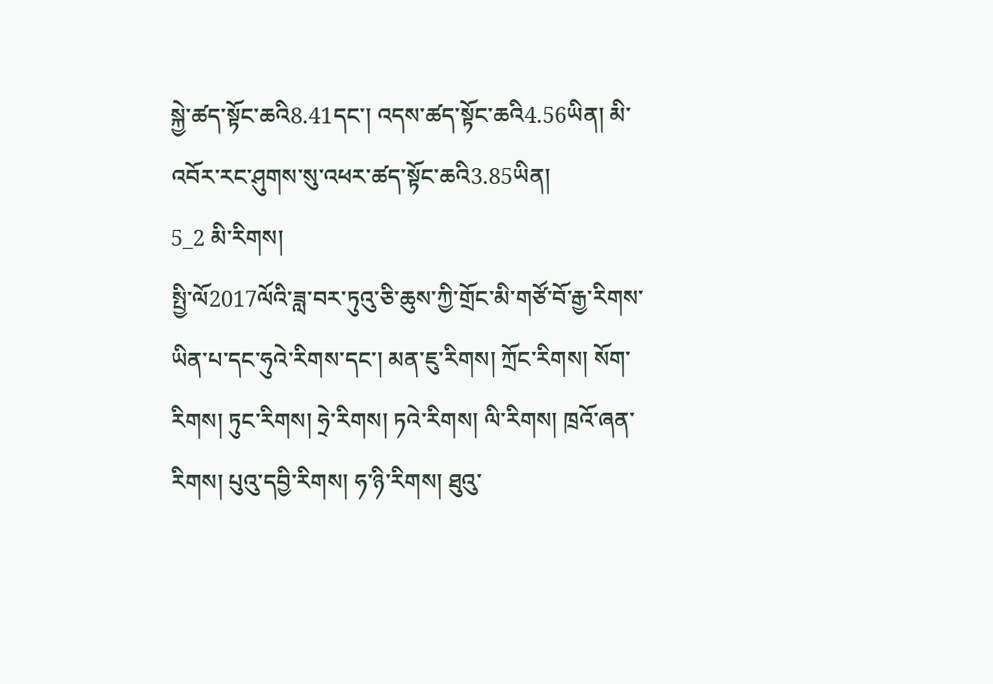སྐྱེ་ཚད་སྟོང་ཆའི8.41དང་། འདས་ཚད་སྟོང་ཆའི4.56ཡིན། མི་འབོར་རང་ཤུགས་སུ་འཕར་ཚད་སྟོང་ཆའི3.85ཡིན།
5_2 མི་རིགས།
སྤྱི་ལོ2017ལོའི་ཟླ་བར་ཏུའུ་ཅི་ཆུས་ཀྱི་གྲོང་མི་གཙོ་བོ་རྒྱ་རིགས་ཡིན་པ་དང་ཧུའེ་རིགས་དང་། མན་ཇུ་རིགས། ཀྲོང་རིགས། སོག་རིགས། ཏུང་རིགས། ཧྲེ་རིགས། ཏའེ་རིགས། ལི་རིགས། ཁྲའོ་ཞན་རིགས། པུའུ་དབྱི་རིགས། ཧ་ཉི་རིགས། ཐུའུ་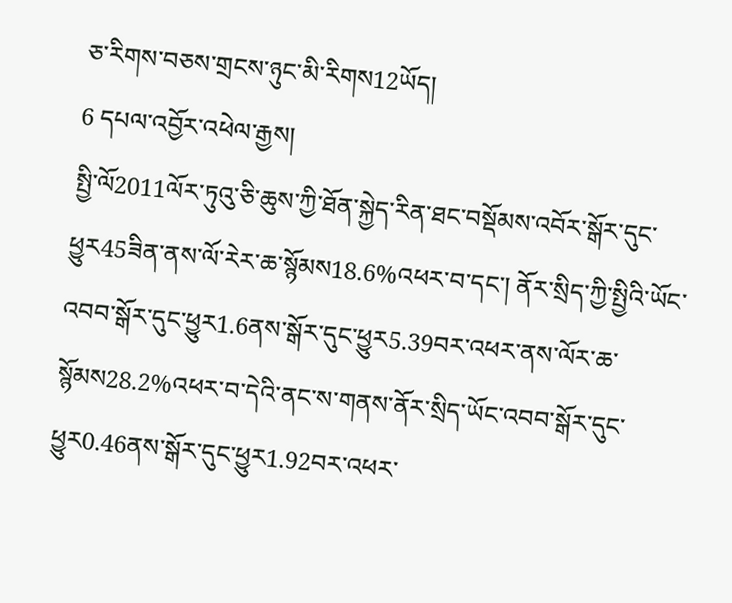ཅ་རིགས་བཅས་གྲངས་ཉུང་མི་རིགས12ཡོད།
6 དཔལ་འབྱོར་འཕེལ་རྒྱས།
སྤྱི་ལོ2011ལོར་ཏུའུ་ཅི་ཆུས་ཀྱི་ཐོན་སྐྱེད་རིན་ཐང་བསྡོམས་འབོར་སྒོར་དུང་ཕྱུར45ཟིན་ནས་ལོ་རེར་ཆ་སྙོམས18.6%འཕར་བ་དང་། ནོར་སྲིད་ཀྱི་སྤྱིའི་ཡོང་འབབ་སྒོར་དུང་ཕྱུར1.6ནས་སྒོར་དུང་ཕྱུར5.39བར་འཕར་ནས་ལོར་ཆ་སྙོམས28.2%འཕར་བ་དེའི་ནང་ས་གནས་ནོར་སྲིད་ཡོང་འབབ་སྒོར་དུང་ཕྱུར0.46ནས་སྒོར་དུང་ཕྱུར1.92བར་འཕར་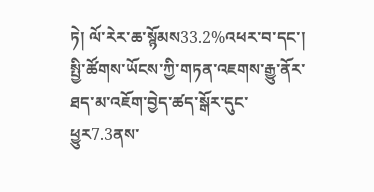ཏེ། ལོ་རེར་ཆ་སྙོམས33.2%འཕར་བ་དང་། སྤྱི་ཚོགས་ཡོངས་ཀྱི་གཏན་འཇགས་རྒྱུ་ནོར་ཐད་མ་འཇོག་བྱེད་ཚད་སྒོར་དུང་ཕྱུར7.3ནས་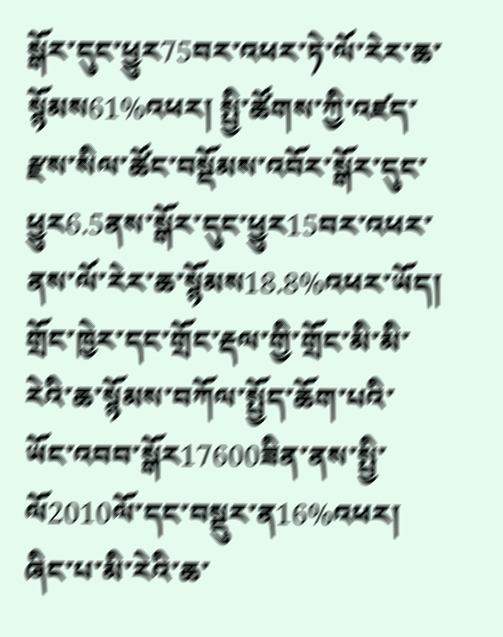སྒོར་དུང་ཕྱུར75བར་འཕར་ཏེ་ལོ་རེར་ཆ་སྙོམས61%འཕར། སྤྱི་ཚོགས་ཀྱི་འཛད་རྫས་སིལ་ཚོང་བསྡོམས་འབོར་སྒོར་དུང་ཕྱུར6.5ནས་སྒོར་དུང་ཕྱུར15བར་འཕར་ནས་ལོ་རེར་ཆ་སྙོམས18.8%འཕར་ཡོད། གྲོང་ཁྱེར་དང་གྲོང་རྡལ་གྱི་གྲོང་མི་མི་རེའི་ཆ་སྙོམས་བཀོལ་སྤྱོད་ཆོག་པའི་ཡོང་འབབ་སྒོར17600ཟིན་ནས་སྤྱི་ལོ2010ལོ་དང་བསྡུར་ན16%འཕར། ཞིང་པ་མི་རེའི་ཆ་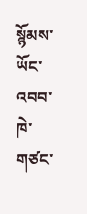སྙོམས་ཡོང་འབབ་ཁེ་གཙང་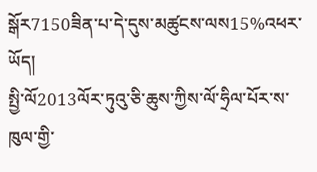སྒོར7150ཟིན་པ་དེ་དུས་མཚུངས་ལས15%འཕར་ཡོད།
སྤྱི་ལོ2013ལོར་ཏུའུ་ཅི་ཆུས་ཀྱིས་ལོ་ཧྲིལ་པོར་ས་ཁུལ་གྱི་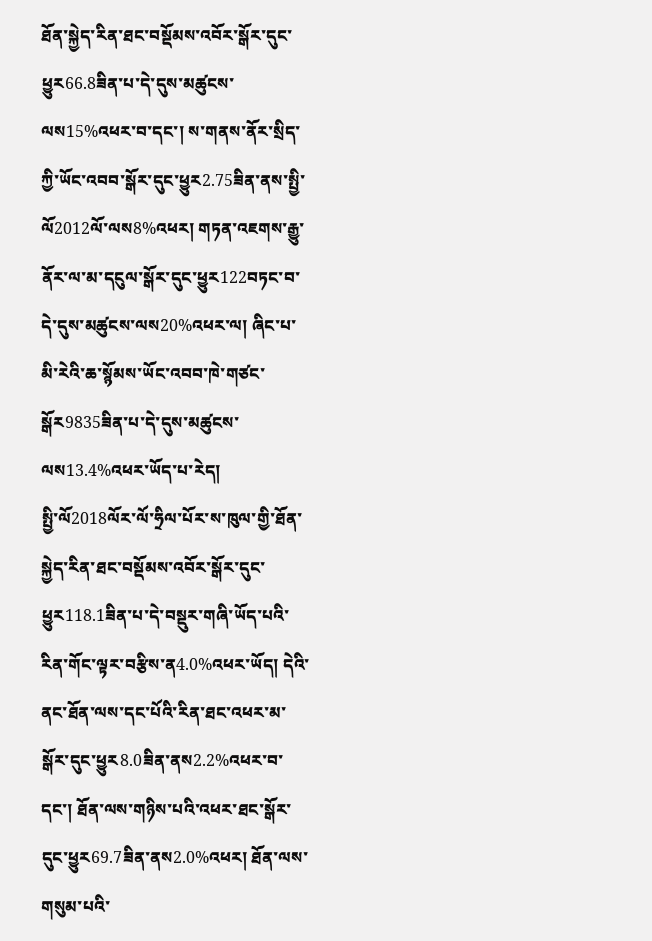ཐོན་སྐྱེད་རིན་ཐང་བསྡོམས་འབོར་སྒོར་དུང་ཕྱུར66.8ཟིན་པ་དེ་དུས་མཚུངས་ལས15%འཕར་བ་དང་། ས་གནས་ནོར་སྲིད་ཀྱི་ཡོང་འབབ་སྒོར་དུང་ཕྱུར2.75ཟིན་ནས་སྤྱི་ལོ2012ལོ་ལས8%འཕར། གཏན་འཇགས་རྒྱུ་ནོར་ལ་མ་དངུལ་སྒོར་དུང་ཕྱུར122བཏང་བ་དེ་དུས་མཚུངས་ལས20%འཕར་ལ། ཞིང་པ་མི་རེའི་ཆ་སྙོམས་ཡོང་འབབ་ཁེ་གཙང་སྒོར9835ཟིན་པ་དེ་དུས་མཚུངས་ལས13.4%འཕར་ཡོད་པ་རེད།
སྤྱི་ལོ2018ལོར་ལོ་ཧྲིལ་པོར་ས་ཁུལ་གྱི་ཐོན་སྐྱེད་རིན་ཐང་བསྡོམས་འབོར་སྒོར་དུང་ཕྱུར118.1ཟིན་པ་དེ་བསྡུར་གཞི་ཡོད་པའི་རིན་གོང་ལྟར་བརྩིས་ན4.0%འཕར་ཡོད། དེའི་ནང་ཐོན་ལས་དང་པོའི་རིན་ཐང་འཕར་མ་སྒོར་དུང་ཕྱུར8.0ཟིན་ནས2.2%འཕར་བ་དང་། ཐོན་ལས་གཉིས་པའི་འཕར་ཐང་སྒོར་དུང་ཕྱུར69.7ཟིན་ནས2.0%འཕར། ཐོན་ལས་གསུམ་པའི་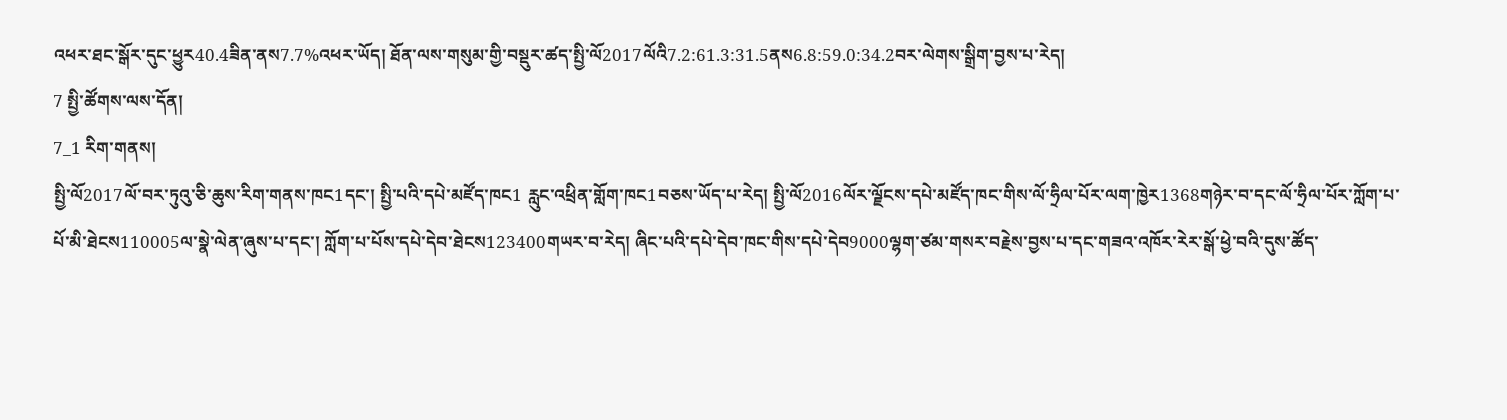འཕར་ཐང་སྒོར་དུང་ཕྱུར40.4ཟིན་ནས7.7%འཕར་ཡོད། ཐོན་ལས་གསུམ་གྱི་བསྡུར་ཚད་སྤྱི་ལོ2017ལོའི7.2:61.3:31.5ནས6.8:59.0:34.2བར་ལེགས་སྒྲིག་བྱས་པ་རེད།
7 སྤྱི་ཚོགས་ལས་དོན།
7_1 རིག་གནས།
སྤྱི་ལོ2017ལོ་བར་ཏུའུ་ཅི་ཆུས་རིག་གནས་ཁང1དང་། སྤྱི་པའི་དཔེ་མཛོད་ཁང1 རླུང་འཕྲིན་གློག་ཁང1བཅས་ཡོད་པ་རེད། སྤྱི་ལོ2016ལོར་ལྗོངས་དཔེ་མཛོད་ཁང་གིས་ལོ་ཧྲིལ་པོར་ལག་ཁྱེར1368གཉེར་བ་དང་ལོ་ཧྲིལ་པོར་ཀློག་པ་པོ་མི་ཐེངས110005ལ་སྣེ་ལེན་ཞུས་པ་དང་། ཀློག་པ་པོས་དཔེ་དེབ་ཐེངས123400གཡར་བ་རེད། ཞིང་པའི་དཔེ་དེབ་ཁང་གིས་དཔེ་དེབ9000ལྷག་ཙམ་གསར་བརྗེས་བྱས་པ་དང་གཟའ་འཁོར་རེར་སྒོ་ཕྱེ་བའི་དུས་ཚོད་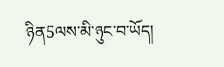ཉིན5ལས་མི་ཉུང་བ་ཡོད།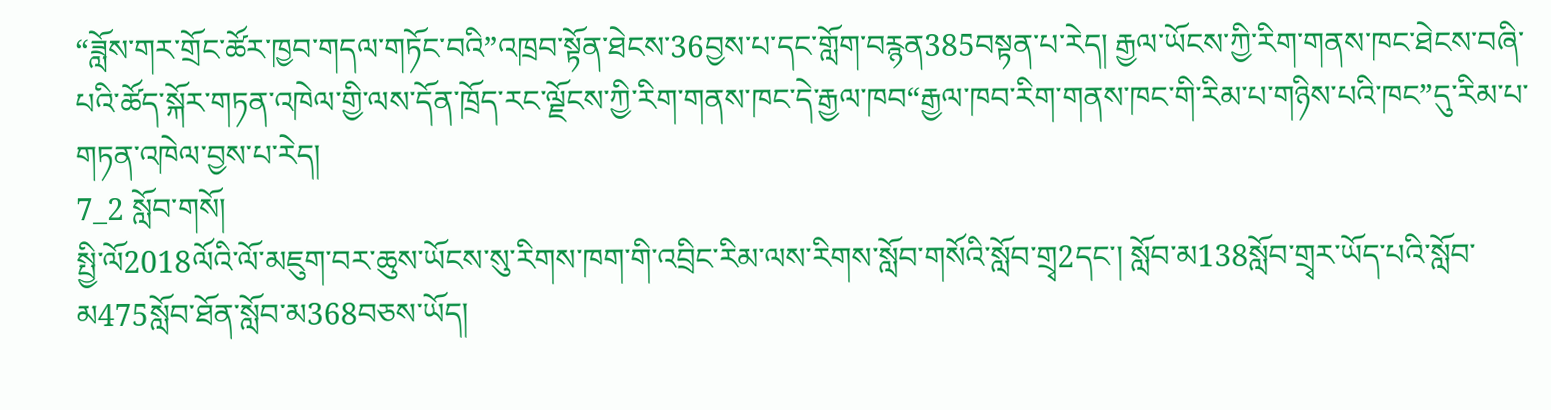“ཟློས་གར་གྲོང་ཚོར་ཁྱབ་གདལ་གཏོང་བའི”འཁྲབ་སྟོན་ཐེངས་36བྱས་པ་དང་གློག་བརྙན385བསྟན་པ་རེད། རྒྱལ་ཡོངས་ཀྱི་རིག་གནས་ཁང་ཐེངས་བཞི་པའི་ཚོད་སྐོར་གཏན་འཁེལ་གྱི་ལས་དོན་ཁྲོད་རང་ལྗོངས་ཀྱི་རིག་གནས་ཁང་དེ་རྒྱལ་ཁབ“རྒྱལ་ཁབ་རིག་གནས་ཁང་གི་རིམ་པ་གཉིས་པའི་ཁང”དུ་རིམ་པ་གཏན་འཁེལ་བྱས་པ་རེད།
7_2 སློབ་གསོ།
སྤྱི་ལོ2018ལོའི་ལོ་མཇུག་བར་ཆུས་ཡོངས་སུ་རིགས་ཁག་གི་འབྲིང་རིམ་ལས་རིགས་སློབ་གསོའི་སློབ་གྲྭ2དང་། སློབ་མ138སློབ་གྲྭར་ཡོད་པའི་སློབ་མ475སློབ་ཐོན་སློབ་མ368བཅས་ཡོད།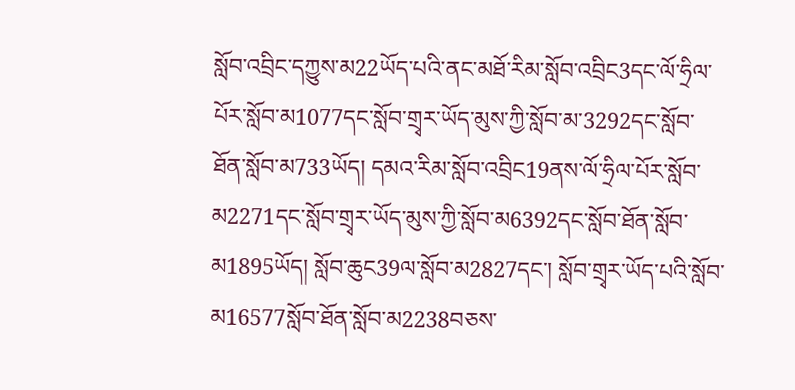སློབ་འབྲིང་དཀྱུས་མ22ཡོད་པའི་ནང་མཐོ་རིམ་སློབ་འབྲིང3དང་ལོ་ཧྲིལ་པོར་སློབ་མ1077དང་སློབ་གྲྭར་ཡོད་མུས་ཀྱི་སློབ་མ་3292དང་སློབ་ཐོན་སློབ་མ733ཡོད། དམའ་རིམ་སློབ་འབྲིང19ནས་ལོ་ཧྲིལ་པོར་སློབ་མ2271དང་སློབ་གྲྭར་ཡོད་མུས་ཀྱི་སློབ་མ6392དང་སློབ་ཐོན་སློབ་མ1895ཡོད། སློབ་ཆུང39ལ་སློབ་མ2827དང་། སློབ་གྲྭར་ཡོད་པའི་སློབ་མ16577སློབ་ཐོན་སློབ་མ2238བཅས་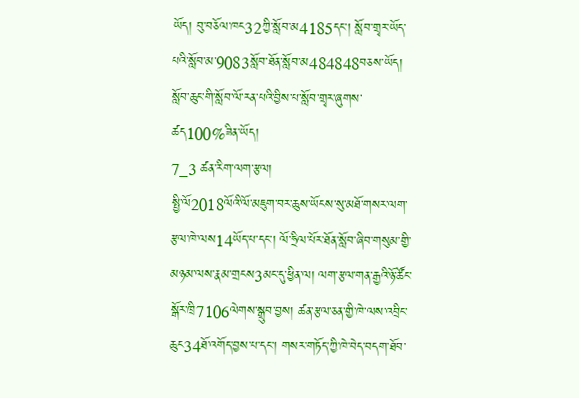ཡོད། བུ་བཅོལ་ཁང32ཀྱི་སློབ་མ4185དང་། སློབ་གྲྭར་ཡོད་པའི་སློབ་མ་9083སློབ་ཐོན་སློབ་མ484848བཅས་ཡོད། སློབ་ཆུང་གི་སློབ་ལོ་རན་པའི་བྱིས་པ་སློབ་གྲྭར་ཞུགས་ཚད100%ཟིན་ཡོད།
7_3 ཚན་རིག་ལག་རྩལ།
སྤྱི་ལོ2018ལོའི་ལོ་མཇུག་བར་ཆུས་ཡོངས་སུ་མཐོ་གསར་ལག་རྩལ་ཁེ་ལས14ཡོད་པ་དང་། ལོ་ཧྲིལ་པོར་ཐོན་སློབ་ཞིབ་གསུམ་གྱི་མཉམ་ལས་རྣམ་གྲངས3མང་དུ་ཕྱིན་ལ། ལག་རྩལ་གན་རྒྱའི་ཉོ་ཚོང་སྒོར་ཁྲི7106ལེགས་སྒྲུབ་བྱས། ཚན་རྩལ་ཅན་གྱི་ཁེ་ལས་འབྲིང་ཆུང34ཐོ་འགོད་བྱས་པ་དང་། གསར་གཏོད་ཀྱི་ཁེ་བེད་བདག་ཐོབ་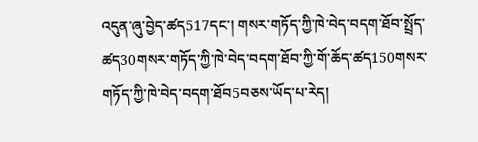འདུན་ཞུ་བྱེད་ཚད517དང་། གསར་གཏོད་ཀྱི་ཁེ་བེད་བདག་ཐོབ་སྤྲོད་ཚད30གསར་གཏོད་ཀྱི་ཁེ་བེད་བདག་ཐོབ་ཀྱི་གོ་ཆོད་ཚད150གསར་གཏོད་ཀྱི་ཁེ་བེད་བདག་ཐོབ5བཅས་ཡོད་པ་རེད།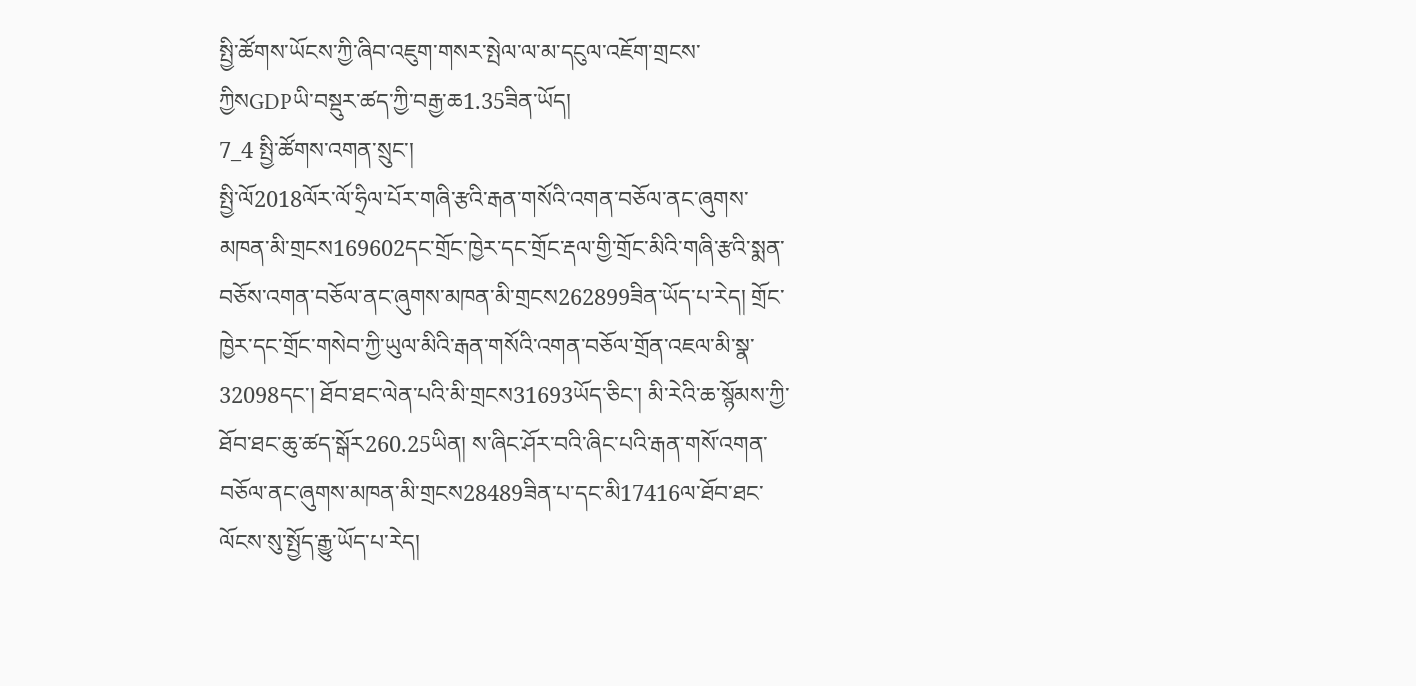སྤྱི་ཚོགས་ཡོངས་ཀྱི་ཞིབ་འཇུག་གསར་སྤེལ་ལ་མ་དངུལ་འཇོག་གྲངས་ཀྱིསGDPཡི་བསྡུར་ཚད་ཀྱི་བརྒྱ་ཆ1.35ཟིན་ཡོད།
7_4 སྤྱི་ཚོགས་འགན་སྲུང་།
སྤྱི་ལོ2018ལོར་ལོ་ཧྲིལ་པོར་གཞི་རྩའི་རྒན་གསོའི་འགན་བཅོལ་ནང་ཞུགས་མཁན་མི་གྲངས169602དང་གྲོང་ཁྱེར་དང་གྲོང་རྡལ་གྱི་གྲོང་མིའི་གཞི་རྩའི་སྨན་བཅོས་འགན་བཅོལ་ནང་ཞུགས་མཁན་མི་གྲངས262899ཟིན་ཡོད་པ་རེད། གྲོང་ཁྱེར་དང་གྲོང་གསེབ་ཀྱི་ཡུལ་མིའི་རྒན་གསོའི་འགན་བཅོལ་གྲོན་འཇལ་མི་སྣ་32098དང་། ཐོབ་ཐང་ལེན་པའི་མི་གྲངས31693ཡོད་ཅིང་། མི་རེའི་ཆ་སྙོམས་ཀྱི་ཐོབ་ཐང་ཆུ་ཚད་སྒོར260.25ཡིན། ས་ཞིང་ཤོར་བའི་ཞིང་པའི་རྒན་གསོ་འགན་བཅོལ་ནང་ཞུགས་མཁན་མི་གྲངས28489ཟིན་པ་དང་མི17416ལ་ཐོབ་ཐང་ལོངས་སུ་སྤྱོད་རྒྱུ་ཡོད་པ་རེད།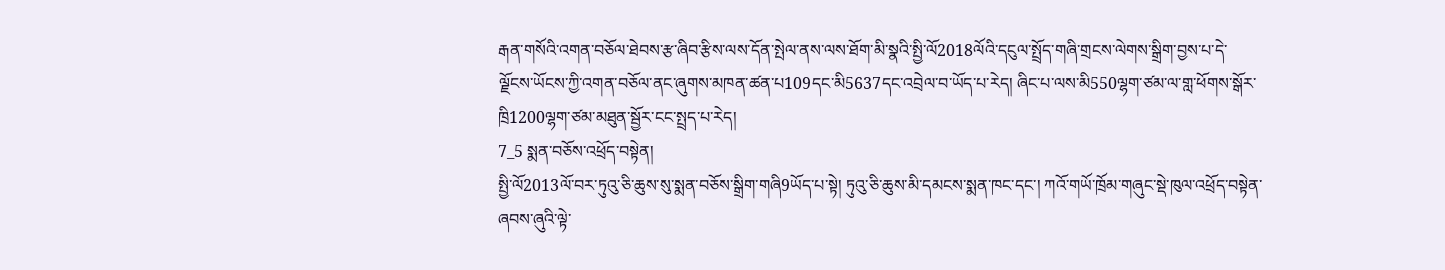རྒན་གསོའི་འགན་བཅོལ་ཐེབས་རྩ་ཞིབ་རྩིས་ལས་དོན་སྤེལ་ནས་ལས་ཐོག་མི་སྣའི་སྤྱི་ལོ2018ལོའི་དངུལ་སྤྲོད་གཞི་གྲངས་ལེགས་སྒྲིག་བྱས་པ་དེ་ལྗོངས་ཡོངས་ཀྱི་འགན་བཅོལ་ནང་ཞུགས་མཁན་ཚན་པ109དང་མི5637དང་འབྲེལ་བ་ཡོད་པ་རེད། ཞིང་པ་ལས་མི550ལྷག་ཙམ་ལ་གླ་ཕོགས་སྒོར་ཁྲི1200ལྷག་ཙམ་མཐུན་སྦྱོར་ངང་སྤྲད་པ་རེད།
7_5 སྨན་བཅོས་འཕྲོད་བསྟེན།
སྤྱི་ལོ2013ལོ་བར་ཏུའུ་ཅི་ཆུས་སུ་སྨན་བཅོས་སྒྲིག་གཞི9ཡོད་པ་སྟེ། ཏུའུ་ཅི་ཆུས་མི་དམངས་སྨན་ཁང་དང་། ཀའོ་གཡོ་ཁྲོམ་གཞུང་སྡེ་ཁུལ་འཕྲོད་བསྟེན་ཞབས་ཞུའི་ལྟེ་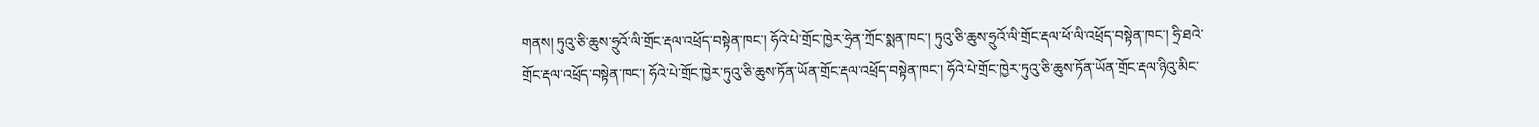གནས། ཏུའུ་ཅི་ཆུས་ཧྲུའོ་ལི་གྲོང་རྡལ་འཕྲོད་བསྟེན་ཁང་། ཧོའེ་པེ་གྲོང་ཁྱེར་ཧྲེན་ཀྲོང་སྨན་ཁང་། ཏུའུ་ཅི་ཆུས་ཧྲུའོ་ལི་གྲོང་རྡལ་ཕོ་ལི་འཕྲོད་བསྟེན་ཁང་། ཧྲི་ཐའེ་གྲོང་རྡལ་འཕྲོད་བསྟེན་ཁང་། ཧོའེ་པེ་གྲོང་ཁྱེར་ཏུའུ་ཅི་ཆུས་ཏོན་ཡོན་གྲོང་རྡལ་འཕྲོད་བསྟེན་ཁང་། ཧོའེ་པེ་གྲོང་ཁྱེར་ཏུའུ་ཅི་ཆུས་ཏོན་ཡོན་གྲོང་རྡལ་ཉིའུ་མིང་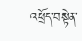འཕྲོད་བསྟེན་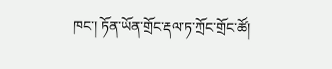ཁང་། ཏོན་ཡོན་གྲོང་རྡལ་ཏ་ཀྲོང་གྲོང་ཚོ།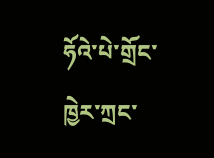ཧོའེ་པེ་གྲོང་ཁྱེར་ཀྲང་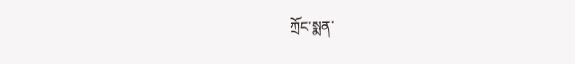ཀྲོང་སྨན་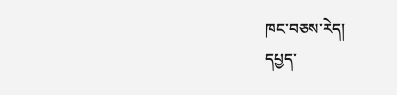ཁང་བཅས་རེད།
དཔྱད་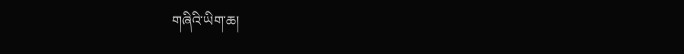གཞིའི་ཡིག་ཆ།